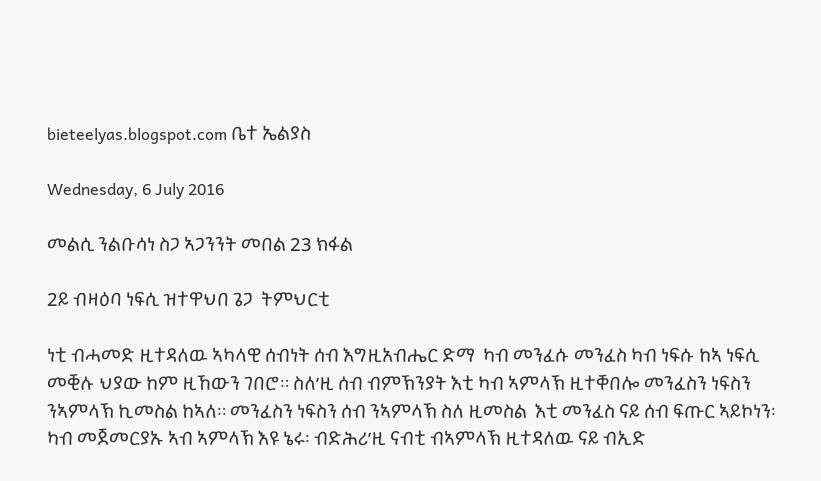bieteelyas.blogspot.com ቤተ ኤልያስ

Wednesday, 6 July 2016

መልሲ ንልቡሳነ ስጋ ኣጋንንት መበል 23 ክፋል

2ይ ብዛዕባ ነፍሲ ዝተዋህበ ጌጋ  ትምህርቲ

ነቲ ብሓመድ ዚተዳለዉ ኣካላዊ ሰብነት ሰብ እግዚአብሔር ድማ  ካብ መንፈሱ መንፈስ ካብ ነፍሱ ከኣ ነፍሲ መቒሉ ህያው ከም ዚኸውን ገበሮ። ስለ’ዚ ሰብ ብምኽንያት እቲ ካብ ኣምላኽ ዚተቐበሎ መንፈስን ነፍስን ንኣምላኽ ኪመስል ከኣለ። መንፈስን ነፍስን ሰብ ንኣምላኽ ስለ ዚመስል  እቲ መንፈስ ናይ ሰብ ፍጡር ኣይኮነን፡ ካብ መጀመርያኡ ኣብ ኣምላኽ እዩ ኔሩ፡ ብድሕሪ’ዚ ናብቲ ብኣምላኽ ዚተዳለዉ ናይ ብኢድ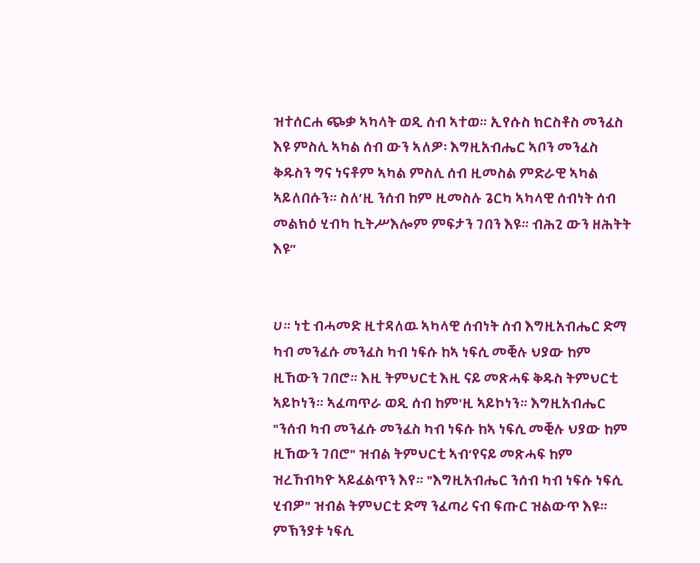ዝተሰርሐ ጭቃ ኣካላት ወዲ ሰብ ኣተወ። ኢየሱስ ክርስቶስ መንፈስ እዩ ምስሊ ኣካል ሰብ ውን ኣለዎ፡ እግዚአብሔር ኣቦን መንፈስ ቅዱስን ግና ነናቶም ኣካል ምስሊ ሰብ ዚመስል ምድራዊ ኣካል ኣይለበሱን። ስለ’ዚ ንሰብ ከም ዚመስሉ ጌርካ ኣካላዊ ሰብነት ሰብ መልክዕ ሂብካ ኪትሥእሎም ምፍታን ገበን እዩ። ብሕጊ ውን ዘሕትት እዩ”


ሀ። ነቲ ብሓመድ ዚተዳለዉ ኣካላዊ ሰብነት ሰብ እግዚአብሔር ድማ  ካብ መንፈሱ መንፈስ ካብ ነፍሱ ከኣ ነፍሲ መቒሉ ህያው ከም ዚኸውን ገበሮ። እዚ ትምህርቲ እዚ ናይ መጽሓፍ ቅዱስ ትምህርቲ ኣይኮነን። ኣፈጣጥራ ወዲ ሰብ ከም'ዚ ኣይኮነን። እግዚአብሔር "ንሰብ ካብ መንፈሱ መንፈስ ካብ ነፍሱ ከኣ ነፍሲ መቒሉ ህያው ከም ዚኸውን ገበሮ" ዝብል ትምህርቲ ኣብ’የናይ መጽሓፍ ከም ዝረኸብካዮ ኣይፈልጥን እየ። "እግዚአብሔር ንሰብ ካብ ነፍሱ ነፍሲ ሂብዎ" ዝብል ትምህርቲ ድማ ንፈጣሪ ናብ ፍጡር ዝልውጥ እዩ። ምኽንያቱ ነፍሲ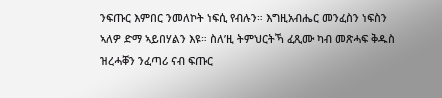ንፍጡር እምበር ንመለኮት ነፍሲ የብሉን። እግዚአብሔር መንፈስን ነፍስን ኣለዎ ድማ ኣይበሃልን እዩ። ስለ’ዚ ትምህርትኻ ፈጺሙ ካብ መጽሓፍ ቅዱስ ዝረሓቐን ንፈጣሪ ናብ ፍጡር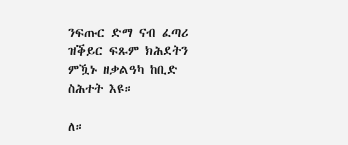ንፍጡር ድማ ናብ ፈጣሪ ዝቕይር ፍጹም ክሕደትን ምዃኑ ዘቃልዓካ ከቢድ ስሕተት እዩ።

ለ።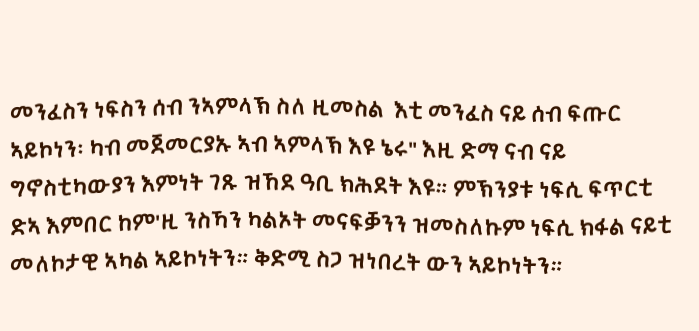መንፈስን ነፍስን ሰብ ንኣምላኽ ስለ ዚመስል  እቲ መንፈስ ናይ ሰብ ፍጡር ኣይኮነን፡ ካብ መጀመርያኡ ኣብ ኣምላኽ እዩ ኔሩ" እዚ ድማ ናብ ናይ ግኖስቲካውያን እምነት ገጹ ዝኸደ ዓቢ ክሕደት እዩ። ምኽንያቱ ነፍሲ ፍጥርቲ ድኣ እምበር ከም'ዚ ንስኻን ካልኦት መናፍቓንን ዝመስለኩም ነፍሲ ክፋል ናይቲ መለኮታዊ ኣካል ኣይኮነትን። ቅድሚ ስጋ ዝነበረት ውን ኣይኮነትን።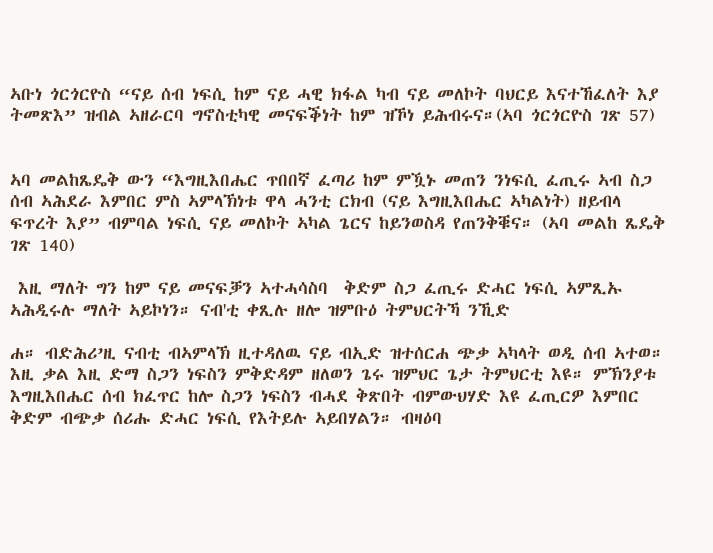ኣቡነ ጎርጎርዮስ “ናይ ሰብ ነፍሲ ከም ናይ ሓዊ ክፋል ካብ ናይ መለኮት ባህርይ እናተኸፈለት እያ ትመጽእ” ዝብል ኣዘራርባ ግኖስቲካዊ መናፍቕነት ከም ዝኾነ ይሕብሩና።(ኣባ ጎርጎርዮስ ገጽ 57)


ኣባ መልከጼዴቅ ውን “እግዚእበሔር ጥበበኛ ፈጣሪ ከም ምዃኑ መጠን ንነፍሲ ፈጢሩ ኣብ ስጋ ሰብ ኣሕደራ እምበር ምስ ኣምላኽነቱ ዋላ ሓንቲ ርክብ (ናይ እግዚእበሔር ኣካልነት) ዘይብላ ፍጥረት እያ” ብምባል ነፍሲ ናይ መለኮት ኣካል ጌርና ከይንወስዳ የጠንቅቑና። (ኣባ መልከ ጼዴቅ ገጽ 140)

 እዚ ማለት ግን ከም ናይ መናፍቓን ኣተሓሳስባ  ቅድም ስጋ ፈጢሩ ድሓር ነፍሲ ኣምጺኡ ኣሕዲሩሉ ማለት ኣይኮነን። ናብ'ቲ ቀጺሉ ዘሎ ዝምቡዕ ትምህርትኻ ንኺድ

ሐ። ብድሕሪ’ዚ ናብቲ ብኣምላኽ ዚተዳለዉ ናይ ብኢድ ዝተሰርሐ ጭቃ ኣካላት ወዲ ሰብ ኣተወ።  እዚ ቃል እዚ ድማ ስጋን ነፍስን ምቅድዳም ዘለወን ጌሩ ዝምህር ጌታ ትምህርቲ እዩ። ምኽንያቱ እግዚእበሔር ሰብ ክፈጥር ከሎ ስጋን ነፍስን ብሓደ ቅጽበት ብምውህሃድ እዩ ፈጢርዎ እምበር ቅድም ብጭቃ ሰሪሑ ድሓር ነፍሲ የእትይሉ ኣይበሃልን። ብዛዕባ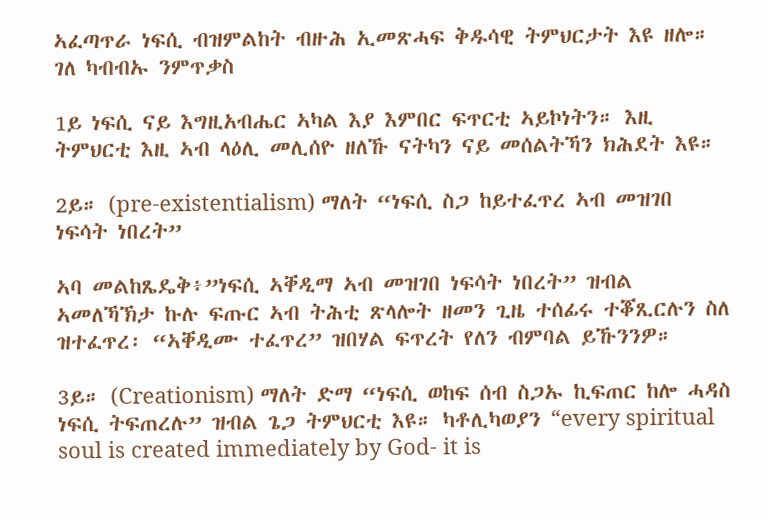ኣፈጣጥራ ነፍሲ ብዝምልከት ብዙሕ ኢመጽሓፍ ቅዱሳዊ ትምህርታት እዩ ዘሎ። ገለ ካብብኡ ንምጥቃስ

1ይ ነፍሲ ናይ እግዚአብሔር ኣካል እያ እምበር ፍጥርቲ ኣይኮነትን። እዚ ትምህርቲ እዚ ኣብ ላዕሊ መሊሰዮ ዘለኹ ናትካን ናይ መሰልትኻን ክሕደት እዩ።

2ይ። (pre-existentialism) ማለት “ነፍሲ ስጋ ከይተፈጥረ ኣብ መዝገበ ነፍሳት ነበረት”

ኣባ መልከጼዴቅ፥”ነፍሲ ኣቐዲማ ኣብ መዝገበ ነፍሳት ነበረት” ዝብል ኣመለኻኽታ ኩሉ ፍጡር ኣብ ትሕቲ ጽላሎት ዘመን ጊዜ ተሰፊሩ ተቖጺርሉን ስለ ዝተፈጥረ፡ “ኣቐዲሙ ተፈጥረ” ዝበሃል ፍጥረት የለን ብምባል ይኹንንዎ።

3ይ። (Creationism) ማለት ድማ “ነፍሲ ወከፍ ሰብ ስጋኡ ኪፍጠር ከሎ ሓዳስ ነፍሲ ትፍጠረሉ” ዝብል ጌጋ ትምህርቲ እዩ። ካቶሊካወያን “every spiritual soul is created immediately by God- it is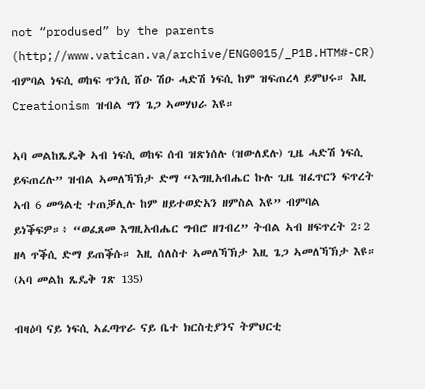not “prodused” by the parents (http;//www.vatican.va/archive/ENG0015/_P1B.HTM#-CR) ብምባል ነፍሲ ወከፍ ጥንሲ ሸዑ ሽዑ ሓድሽ ነፍሲ ከም ዝፍጠረላ ይምህሩ። እዚ Creationism ዝብል ግን ጌጋ ኣመሃህራ እዩ።

ኣባ መልከጼዴቅ ኣብ ነፍሲ ወከፍ ሰብ ዝጽነሰሉ (ዝውለደሉ) ጊዜ ሓድሽ ነፍሲ ይፍጠረሉ” ዝብል ኣመለኻኽታ ድማ “እግዚአብሔር ኩሉ ጊዜ ዝፈጥርን ፍጥረት ኣብ 6 መዓልቲ ተጠቓሊሉ ከም ዘይተወድአን ዘምስል እዩ” ብምባል ይነቕፍዎ።፥ “ወፈጸመ እግዚአብሔር ግብሮ ዘገብረ” ትብል ኣብ ዘፍጥረት 2፡2 ዘላ ጥቕሲ ድማ ይጠቕሱ። እዚ ሰለስተ ኣመለኻኽታ እዚ ጌጋ ኣመለኻኽታ እዩ። (ኣባ መልከ ጼዴቅ ገጽ 135)

ብዛዕባ ናይ ነፍሲ ኣፈጣጥራ ናይ ቤተ ክርስቲያንና ትምህርቲ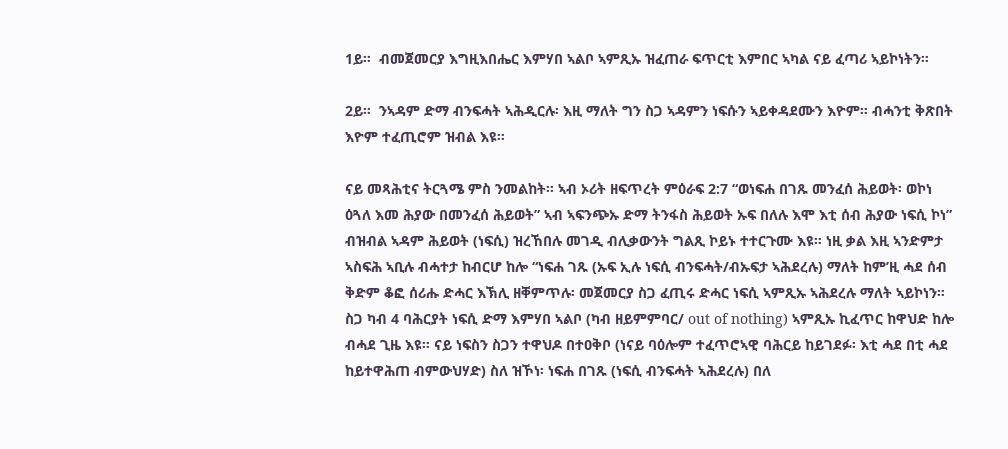1ይ።  ብመጀመርያ እግዚእበሔር እምሃበ ኣልቦ ኣምጺኡ ዝፈጠራ ፍጥርቲ እምበር ኣካል ናይ ፈጣሪ ኣይኮነትን።

2ይ።  ንኣዳም ድማ ብንፍሓት ኣሕዲርሉ፡ እዚ ማለት ግን ስጋ ኣዳምን ነፍሱን ኣይቀዳደሙን እዮም። ብሓንቲ ቅጽበት እዮም ተፈጢሮም ዝብል እዩ።

ናይ መጻሕቲና ትርጓሜ ምስ ንመልከት። ኣብ ኦሪት ዘፍጥረት ምዕራፍ 2:7 “ወነፍሐ በገጹ መንፈሰ ሕይወት፡ ወኮነ ዕጓለ እመ ሕያው በመንፈሰ ሕይወት” ኣብ ኣፍንጭኡ ድማ ትንፋስ ሕይወት ኡፍ በለሉ እሞ እቲ ሰብ ሕያው ነፍሲ ኮነ” ብዝብል ኣዳም ሕይወት (ነፍሲ) ዝረኸበሉ መገዲ ብሊቃውንት ግልጺ ኮይኑ ተተርጉሙ እዩ። ነዚ ቃል እዚ ኣንድምታ ኣስፍሕ ኣቢሉ ብሓተታ ከብርሆ ከሎ “ነፍሐ ገጹ (ኡፍ ኢሉ ነፍሲ ብንፍሓት/ብኡፍታ ኣሕደረሉ) ማለት ከም’ዚ ሓደ ሰብ ቅድም ቆፎ ሰሪሑ ድሓር እኽሊ ዘቐምጥሉ፡ መጀመርያ ስጋ ፈጢሩ ድሓር ነፍሲ ኣምጺኡ ኣሕደረሉ ማለት ኣይኮነን። ስጋ ካብ 4 ባሕርያት ነፍሲ ድማ እምሃበ ኣልቦ (ካብ ዘይምምባር/ out of nothing) ኣምጺኡ ኪፈጥር ከዋህድ ከሎ ብሓደ ጊዜ እዩ። ናይ ነፍስን ስጋን ተዋህዶ በተዐቅቦ (ነናይ ባዕሎም ተፈጥሮኣዊ ባሕርይ ከይገደፉ፡ እቲ ሓደ በቲ ሓደ ከይተዋሕጠ ብምውህሃድ) ስለ ዝኾነ፡ ነፍሐ በገጹ (ነፍሲ ብንፍሓት ኣሕደረሉ) በለ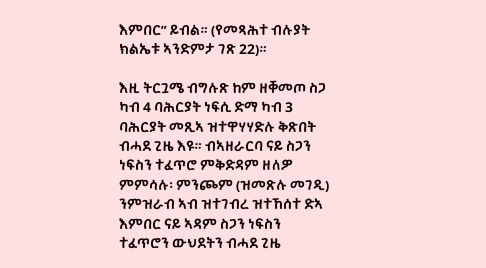እምበር” ይብል። (የመጻሕተ ብሉያት ክልኤቱ ኣንድምታ ገጽ 22)።

እዚ ትርጓሜ ብግሉጽ ከም ዘቐመጦ ስጋ ካብ 4 ባሕርያት ነፍሲ ድማ ካብ 3 ባሕርያት መጺኣ ዝተዋሃሃድሉ ቅጽበት ብሓደ ጊዜ እዩ። ብኣዘራርባ ናይ ስጋን ነፍስን ተፈጥሮ ምቅድዳም ዘለዎ ምምሳሉ፡ ምንጮም (ዝመጽሉ መገዲ) ንምዝራብ ኣብ ዝተገብረ ዝተኸሰተ ድኣ እምበር ናይ ኣዳም ስጋን ነፍስን ተፈጥሮን ውህደትን ብሓደ ጊዜ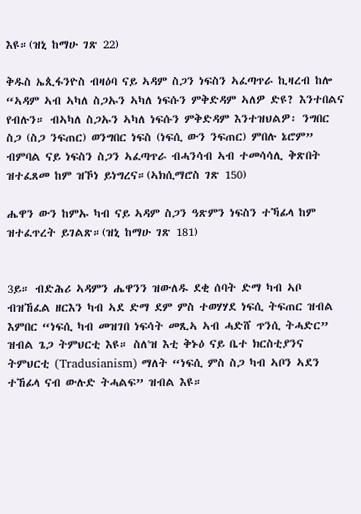እዩ።(ዝኒ ከማሁ ገጽ 22)

ቅዱስ ኤጲፋንዮስ ብዛዕባ ናይ ኣዳም ስጋን ነፍስን ኣፈጣጥራ ኪዛረብ ከሎ “ኣዳም ኣብ ኣካለ ስጋኡን ኣካለ ነፍሱን ምቅድዳም ኣለዎ ድዩ? እንተበልና የብሉን። ብኣካለ ስጋኡን ኣካለ ነፍሱን ምቅድዳም እንተዝህልዎ፡ ንግበር ስጋ (ስጋ ንፍጠር) ወንግበር ነፍስ (ነፍሲ ውን ንፍጠር) ምበሉ ኔሮም” ብምባል ናይ ነፍስን ስጋን ኣፈጣጥራ ብሓንሳብ ኣብ ተመሳሳሊ ቅጽበት ዝተፈጸመ ከም ዝኾነ ይነግረና።(ኣክሲማሮስ ገጽ 150)

ሔዋን ውን ከምኡ ካብ ናይ ኣዳም ስጋን ዓጽምን ነፍስን ተኻፊላ ከም ዝተፈጥረት ይገልጽ።(ዝኒ ከማሁ ገጽ 181)


3ይ። ብድሕሪ ኣዳምን ሔዋንን ዝውለዱ ደቂ ሰባት ድማ ካብ ኣቦ ብዝኸፈል ዘርእን ካብ ኣደ ድማ ደም ምስ ተወሃሃደ ነፍሲ ትፍጠር ዝብል እምበር “ነፍሲ ካብ መዝገበ ነፍሳት መጺኣ ኣብ ሓድሸ ጥንሲ ትሓድር” ዝብል ጌጋ ትምህርቲ እዩ። ስለ'ዝ እቲ ቅኑዕ ናይ ቤተ ክርስቲያንና ትምህርቲ (Tradusianism) ማለት “ነፍሲ ምስ ስጋ ካብ ኣቦን ኣደን ተኸፊላ ናብ ውሉድ ትሓልፍ” ዝብል እዩ።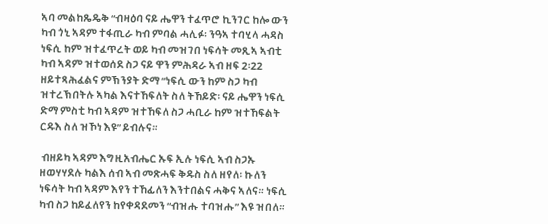ኣባ መልከጼዴቅ “ብዛዕባ ናይ ሔዋን ተፈጥሮ ኪንገር ከሎ ውን ካብ ጎኒ ኣዳም ተፋጢራ ካብ ምባል ሓሊፉ፡ ንዓኣ ተባሂላ ሓዳስ ነፍሲ ከም ዝተፈጥረት ወይ ካብ መዝገበ ነፍሳት መጺኣ ኣብቲ ካብ ኣዳም ዝተወሰደ ስጋ ናይ ዋን ምሕዳራ ኣብ ዘፍ 2፡22 ዘይተጻሕፈልና ምኽንያት ድማ “ነፍሲ ውን ከም ስጋ ካብ ዝተረኽበትሉ ኣካል እናተኸፍለት ስለ ትኸይድ፡ ናይ ሔዋን ነፍሲ ድማ ምስቲ ካብ ኣዳም ዝተኸፍለ ስጋ ሓቢራ ከም ዝተኸፍልት ርዱእ ስለ ዝኾነ እዩ” ይብሉና።

 ብዘይካ ኣዳም እግዚአብሔር ኡፍ ኢሉ ነፍሲ ኣብ ስጋኡ ዘወሃሃደሉ ካልእ ሰብ ኣብ መጽሓፍ ቅዱስ ስለ ዘየለ፡ ኩለን ነፍሳት ካብ ኣዳም እየን ተኸፊለን እንተበልና ሓቅና ኣለና። ነፍሲ ካብ ስጋ ከይፈለየን ከየቀዳደመን “ብዝሑ ተባዝሑ” እዩ ዝበለ።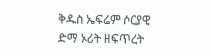ቅዱስ ኤፍሬም ሶርያዊ ድማ ኦሪት ዘፍጥረት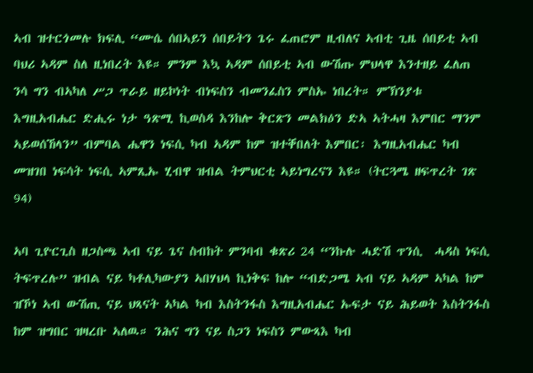ኣብ ዝተርጎመሉ ክፍሊ “ሙሴ ሰበኣይን ሰበይትን ጌሩ ፈጠሮም ዚብለና ኣብቲ ጊዜ ሰበይቲ ኣብ ባህሪ ኣዳም ስለ ዚነበረት እዩ። ምንም እኳ ኣዳም ሰበይቲ ኣብ ውሽጡ ምህላዋ እንተዘይ ፈለጠ ንሳ ግን ብኣካለ ሥጋ ጥራይ ዘይኮነት ብነፍስን ብመንፈስን ምስኡ ነበረት። ምኽንያቱ እግዚአብሔር ድሒሩ ነታ ዓጽሚ ኪወስዳ እንከሎ ቅርጽን መልክዕን ድኣ ኣትሓዛ እምበር ማንም ኣይወሰኸላን” ብምባል ሔዋን ነፍሲ ካብ ኣዳም ከም ዝተቐበለት እምበር፡ እግዚአብሔር ካብ መዝገበ ነፍሳት ነፍሲ ኣምጺኡ ሂብዋ ዝብል ትምህርቲ ኣይነግረናን እዩ። (ትርጓሜ ዘፍጥረት ገጽ 94)

ኣባ ጊዮርጊስ ዘጋስጫ ኣብ ናይ ጌና ስብከት ምንባብ ቁጽሪ 24 “ንኩሉ ሓድሽ ጥንሲ  ሓዳስ ነፍሲ ትፍጥረሉ” ዝብል ናይ ካቶሊካውያን ኣበሃህላ ኪነቅፍ ከሎ “ብድጋሜ ኣብ ናይ ኣዳም ኣካል ከም ዝኾነ ኣብ ውሽጢ ናይ ህጻናት ኣካል ካብ እስትንፋስ እግዚአብሔር ኡፍታ ናይ ሕይወት እስትንፋስ ከም ዝግበር ዝዛረቡ ኣለዉ። ንሕና ግን ናይ ስጋን ነፍስን ምውጻእ ካብ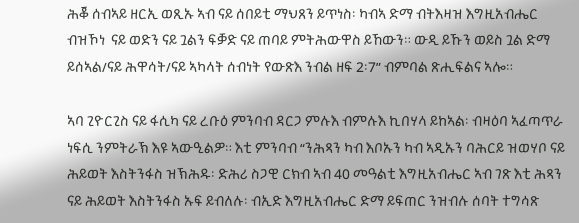ሕቖ ሰብኣይ ዘርኢ ወጺኡ ኣብ ናይ ሰበይቲ ማህጸን ይጥነስ፡ ካብኣ ድማ ብትእዛዝ እግዚአብሔር ብዝኾነ  ናይ ወድን ናይ ጓልን ፍቓድ ናይ ጠባይ ምትሕውዋስ ይኸውን። ውዲ ይኹን ወይስ ጓል ድማ ይሰኣል/ናይ ሕዋሳት/ናይ ኣካላት ሰብነት የውጽእ ንብል ዘፍ 2፡7” ብምባል ጽሒፍልና ኣሎ።

ኣባ ጊዮርጊስ ናይ ፋሲካ ናይ ረቡዕ ምንባብ ዳርጋ ምሉእ ብምሉእ ኪበሃላ ይከኣል፡ ብዛዕባ ኣፈጣጥራ ነፍሲ ንምትራኽ እዩ ኣውዒልዎ። እቲ ምንባብ “ንሕጻን ካብ እቦኡን ካብ ኣዲኡን ባሕርይ ዝወሃቦ ናይ ሕይወት እስትንፋስ ዝኽሕዱ፡ ድሕሪ ስጋዊ ርክብ ኣብ 40 መዓልቲ እግዚአብሔር ኣብ ገጽ እቲ ሕጻን ናይ ሕይወት እስትንፋስ ኡፍ ይብለሉ፡ ብኢድ እግዚአብሔር ድማ ይፍጠር ንዝብሉ ሰባት ተግሳጽ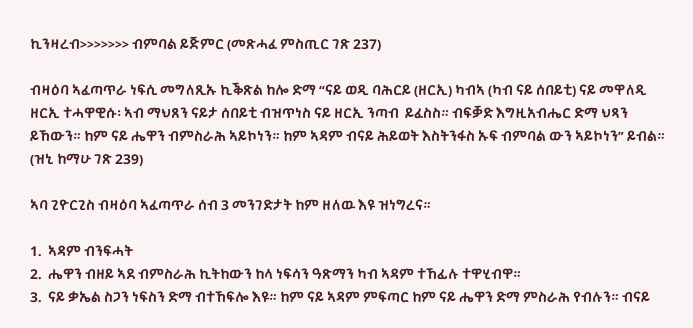ኪንዛረብ>>>>>>> ብምባል ይጅምር (መጽሓፈ ምስጢር ገጽ 237)

ብዛዕባ ኣፈጣጥራ ነፍሲ መግለጺኡ ኪቕጽል ከሎ ድማ “ናይ ወዲ ባሕርይ (ዘርኢ) ካብኣ (ካብ ናይ ሰበይቲ) ናይ መዋለዲ ዘርኢ ተሓዋዊሱ፡ ኣብ ማህጸን ናይታ ሰበይቲ ብዝጥነስ ናይ ዘርኢ ንጣብ  ይፈስስ። ብፍቓድ እግዚአብሔር ድማ ህጻን ይኸውን። ከም ናይ ሔዋን ብምስራሕ ኣይኮነን። ከም ኣዳም ብናይ ሕይወት እስትንፋስ ኡፍ ብምባል ውን ኣይኮነን” ይብል። (ዝኒ ከማሁ ገጽ 239)

ኣባ ጊዮርጊስ ብዛዕባ ኣፈጣጥራ ሰብ 3 መንገድታት ከም ዘለዉ እዩ ዝነግረና።

1.  ኣዳም ብንፍሓት
2.  ሔዋን ብዘይ ኣደ ብምስራሕ ኪትከውን ከላ ነፍሳን ዓጽማን ካብ ኣዳም ተኸፊሉ ተዋሂብዋ።
3.  ናይ ቃኤል ስጋን ነፍስን ድማ ብተኸፍሎ እዩ። ከም ናይ ኣዳም ምፍጣር ከም ናይ ሔዋን ድማ ምስራሕ የብሉን። ብናይ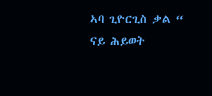ኣባ ጊዮርጊስ ቃል “ ናይ ሕይወት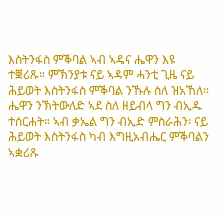እስትንፋስ ምቕባል ኣብ ኣዴና ሔዋን እዩ ተቛሪጹ። ምኽንያቱ ናይ ኣዳም ሓንቲ ጊዜ ናይ ሕይወት እስትንፋስ ምቕባል ንኹሉ ስለ ዝአኸለ። ሔዋን ንኽትውለድ ኣደ ስለ ዘይብላ ግን ብኢዱ ተሰርሐት። ኣብ ቃኤል ግን ብኢድ ምስራሕን፡ ናይ ሕይወት እስትንፋስ ካብ እግዚአብሔር ምቕባልን ኣቋሪጹ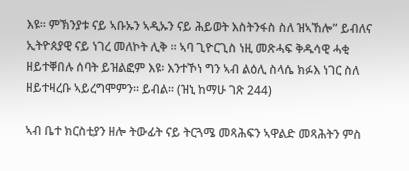እዩ። ምኽንያቱ ናይ ኣቡኡን ኣዲኡን ናይ ሕይወት እስትንፋስ ስለ ዝኣኸሎ” ይብለና ኢትዮጰያዊ ናይ ነገረ መለኮት ሊቅ ። ኣባ ጊዮርጊስ ነዚ መጽሓፍ ቅዱሳዊ ሓቂ ዘይተቐበሉ ሰባት ይዝልፎም እዩ፡ እንተኾነ ግን ኣብ ልዕሊ ስላሴ ክፉእ ነገር ስለ ዘይተዛረቡ ኣይረግሞምን። ይብል። (ዝኒ ከማሁ ገጽ 244)

ኣብ ቤተ ክርስቲያን ዘሎ ትውፊት ናይ ትርጓሜ መጻሕፍን ኣዋልድ መጻሕትን ምስ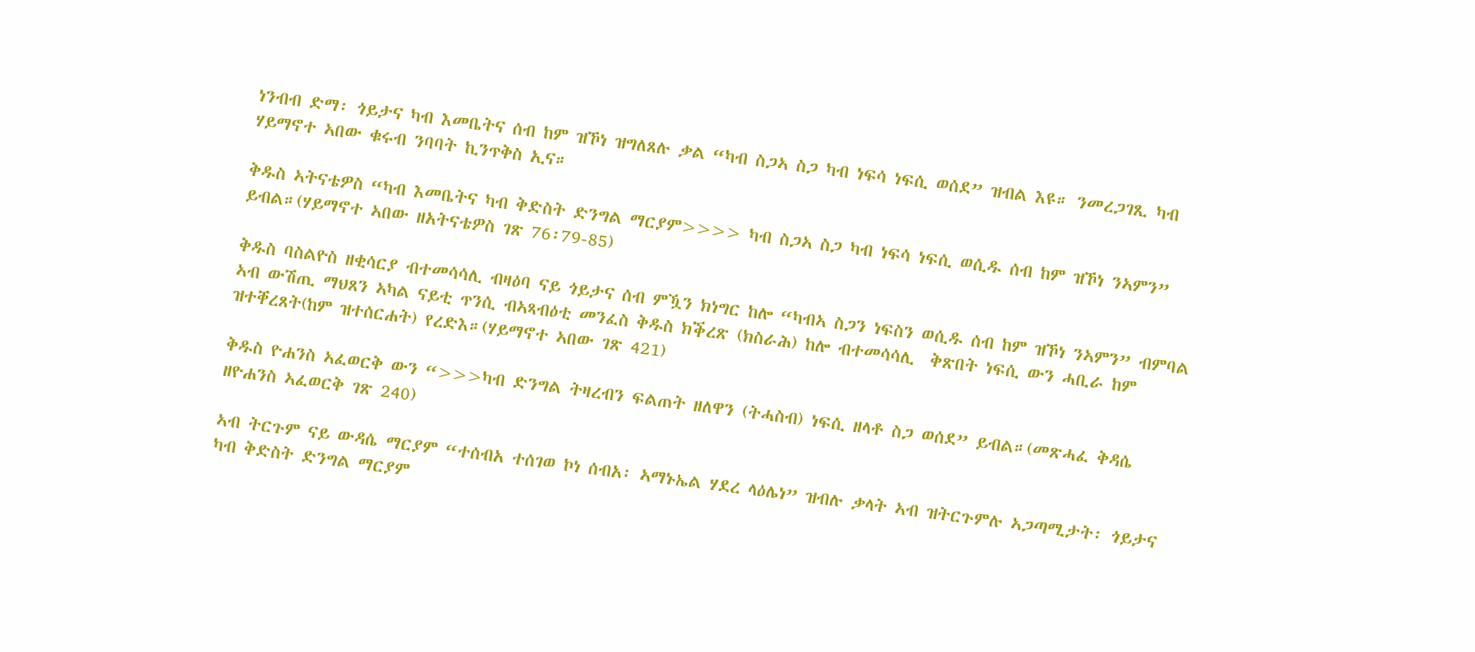ነንብብ ድማ፡ ጎይታና ካብ እመቤትና ሰብ ከም ዝኾነ ዝግለጸሉ ቃል “ካብ ስጋኣ ስጋ ካብ ነፍሳ ነፍሲ ወሰደ” ዝብል እዩ። ንመረጋገጺ ካብ ሃይማኖተ ኣበው ቁሩብ ንባባት ኪንጥቅስ ኢና።

ቅዱስ ኣትናቴዎስ “ካብ እመቤትና ካብ ቅድስት ድንግል ማርያም>>>> ካብ ስጋኣ ስጋ ካብ ነፍሳ ነፍሲ ወሲዱ ሰብ ከም ዝኾነ ንኣምን” ይብል።(ሃይማኖተ ኣበው ዘአትናቴዎስ ገጽ 76፡79-85)

ቅዱስ ባስልዮስ ዘቂሳርያ ብተመሳሳሊ ብዛዕባ ናይ ጎይታና ሰብ ምዃን ክነግር ከሎ “ካብኣ ስጋን ነፍስን ወሲዱ ሰብ ከም ዝኾነ ንኣምን” ብምባል ኣብ ውሽጢ ማህጸን ኣካል ናይቲ ጥንሲ ብኣጻብዕቲ መንፈስ ቅዱስ ክቕረጽ (ክስራሕ) ከሎ ብተመሳሳሊ  ቅጽበት ነፍሲ ውን ሓቢራ ከም ዝተቐረጸት(ከም ዝተሰርሐት) የረድእ።(ሃይማኖተ ኣበው ገጽ 421)

ቅዱስ ዮሐንስ ኣፈወርቅ ውን “>>>ካብ ድንግል ትዛረብን ፍልጠት ዘለዋን (ትሓስብ) ነፍሲ ዘላቶ ስጋ ወሰደ” ይብል።(መጽሓፈ ቅዳሴ ዘዮሐንስ ኣፈወርቅ ገጽ 240)

ኣብ ትርጉም ናይ ውዳሴ ማርያም “ተሰብአ ተሰገወ ኮነ ሰብአ፡ ኣማኑኤል ሃደረ ላዕሌነ” ዝብሉ ቃላት ኣብ ዝትርጉምሉ ኣጋጣሚታት፡ ጎይታና ካብ ቅድስት ድንግል ማርያም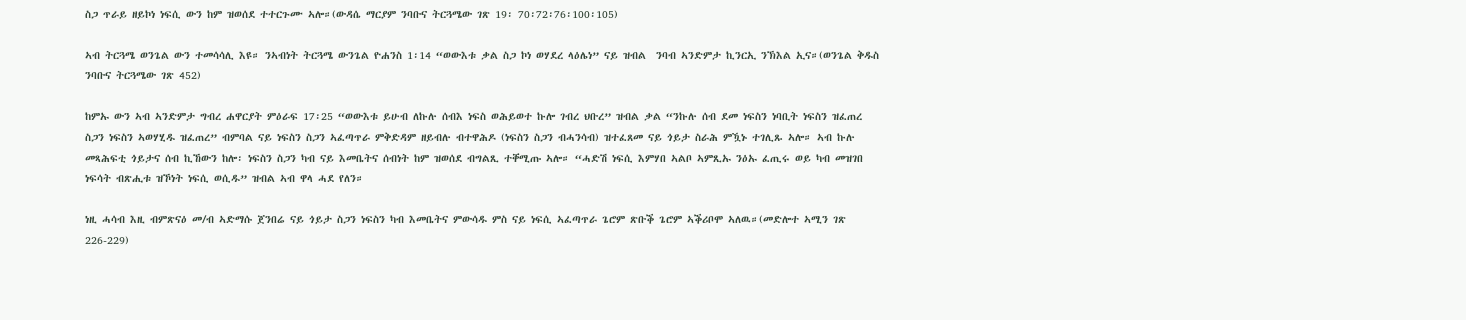ስጋ ጥራይ ዘይኮነ ነፍሲ ውን ከም ዝወሰደ ተተርጉሙ ኣሎ።(ውዳሴ ማርያም ንባቡና ትርጓሜው ገጽ 19፡ 70፡72፡76፡100፡105)

ኣብ ትርጓሜ ወንጌል ውን ተመሳሳሊ እዩ። ንኣብነት ትርጓሜ ውንጌል ዮሐንስ 1፡14 “ወውእቱ ቃል ስጋ ኮነ ወሃደረ ላዕሌነ” ናይ ዝብል  ንባብ ኣንድምታ ኪንርኢ ንኽእል ኢና።(ወንጌል ቅዱስ ንባቡና ትርጓሜው ገጽ 452)

ከምኡ ውን ኣብ ኣንድምታ ግብረ ሐዋርያት ምዕራፍ 17፡25 “ወውእቱ ይሁብ ለኩሉ ሰብእ ነፍስ ወሕይወተ ኩሎ ገብረ ህቡረ” ዝብል ቃል “ንኩሉ ሰብ ደመ ነፍስን ነባቢት ነፍስን ዝፈጠረ ስጋን ነፍስን ኣወሃሂዱ ዝፈጠረ” ብምባል ናይ ነፍስን ስጋን ኣፈጣጥራ ምቅድዳም ዘይብሉ ብተዋሕዶ (ነፍስን ስጋን ብሓንሳብ) ዝተፈጸመ ናይ ጎይታ ስራሕ ምዃኑ ተገሊጹ ኣሎ። ኣብ ኩሉ መጻሕፍቲ ጎይታና ሰብ ኪኸውን ከሎ፡ ነፍስን ስጋን ካብ ናይ እመቤትና ሰብነት ከም ዝወሰደ ብግልጺ ተቐሚጡ ኣሎ። “ሓድሽ ነፍሲ እምሃበ ኣልቦ ኣምጺኡ ንዕኡ ፈጢሩ ወይ ካብ መዝገበ ነፍሳት ብጽሒቱ ዝኾነት ነፍሲ ወሲዱ” ዝብል ኣብ ዋላ ሓደ የለን።

ነዚ ሓሳብ እዚ ብምጽናዕ መ/ብ ኣድማሱ ጀንበሬ ናይ ጎይታ ስጋን ነፍስን ካብ እመቤትና ምውሳዱ ምስ ናይ ነፍሲ ኣፈጣጥራ ጌሮም ጽቡቕ ጌሮም ኣቕሪቦሞ ኣለዉ።(መድሎተ ኣሚን ገጽ 226-229)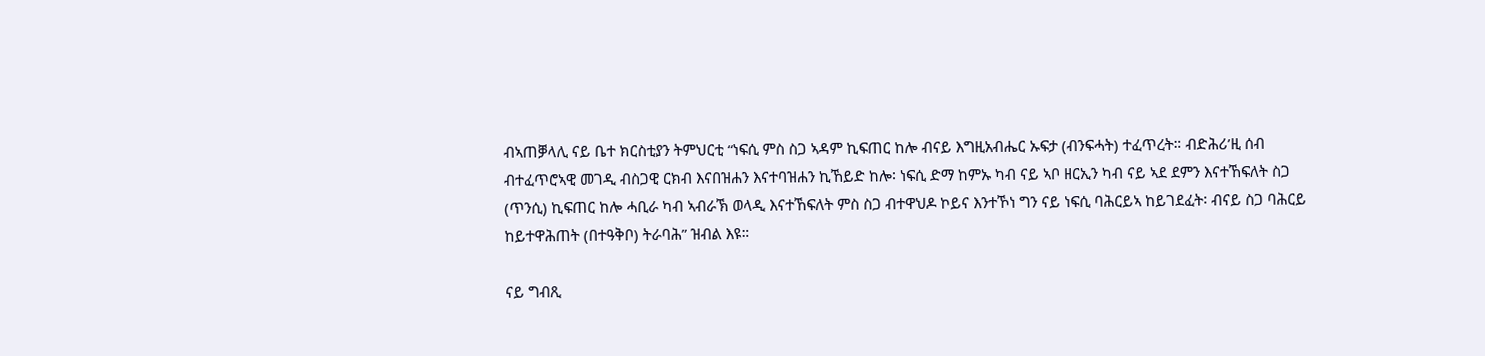ብኣጠቓላሊ ናይ ቤተ ክርስቲያን ትምህርቲ “ነፍሲ ምስ ስጋ ኣዳም ኪፍጠር ከሎ ብናይ እግዚአብሔር ኡፍታ (ብንፍሓት) ተፈጥረት። ብድሕሪ’ዚ ሰብ ብተፈጥሮኣዊ መገዲ ብስጋዊ ርክብ እናበዝሐን እናተባዝሐን ኪኸይድ ከሎ፡ ነፍሲ ድማ ከምኡ ካብ ናይ ኣቦ ዘርኢን ካብ ናይ ኣደ ደምን እናተኸፍለት ስጋ (ጥንሲ) ኪፍጠር ከሎ ሓቢራ ካብ ኣብራኽ ወላዲ እናተኸፍለት ምስ ስጋ ብተዋህዶ ኮይና እንተኾነ ግን ናይ ነፍሲ ባሕርይኣ ከይገደፈት፡ ብናይ ስጋ ባሕርይ ከይተዋሕጠት (በተዓቅቦ) ትራባሕ” ዝብል እዩ።

ናይ ግብጺ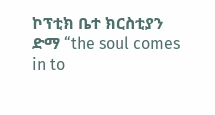ኮፕቲክ ቤተ ክርስቲያን ድማ “the soul comes in to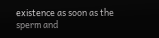existence as soon as the sperm and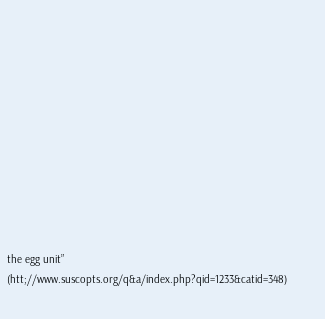the egg unit” (htt;//www.suscopts.org/q&a/index.php?qid=1233&catid=348)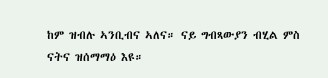ከም ዝብሉ ኣንቢብና ኣለና። ናይ ግብጻውያን ብሂል ምስ ናትና ዝሰማማዕ እዩ።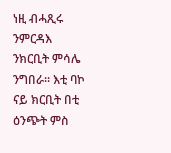ነዚ ብሓጺሩ ንምርዳእ ንክርቢት ምሳሌ ንግበራ። እቲ ባኮ ናይ ክርቢት በቲ ዕንጭት ምስ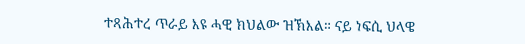ተጻሕተረ ጥራይ እዩ ሓዊ ክህልው ዝኽእል። ናይ ነፍሲ ህላዌ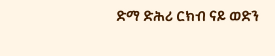ድማ ድሕሪ ርክብ ናይ ወድን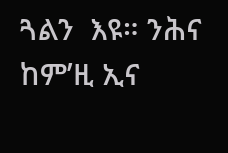ጓልን  እዩ። ንሕና ከም’ዚ ኢና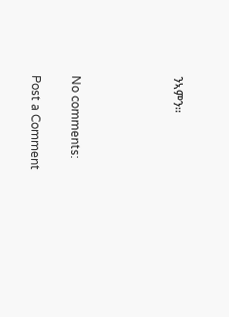ንኣምን።




No comments:

Post a Comment